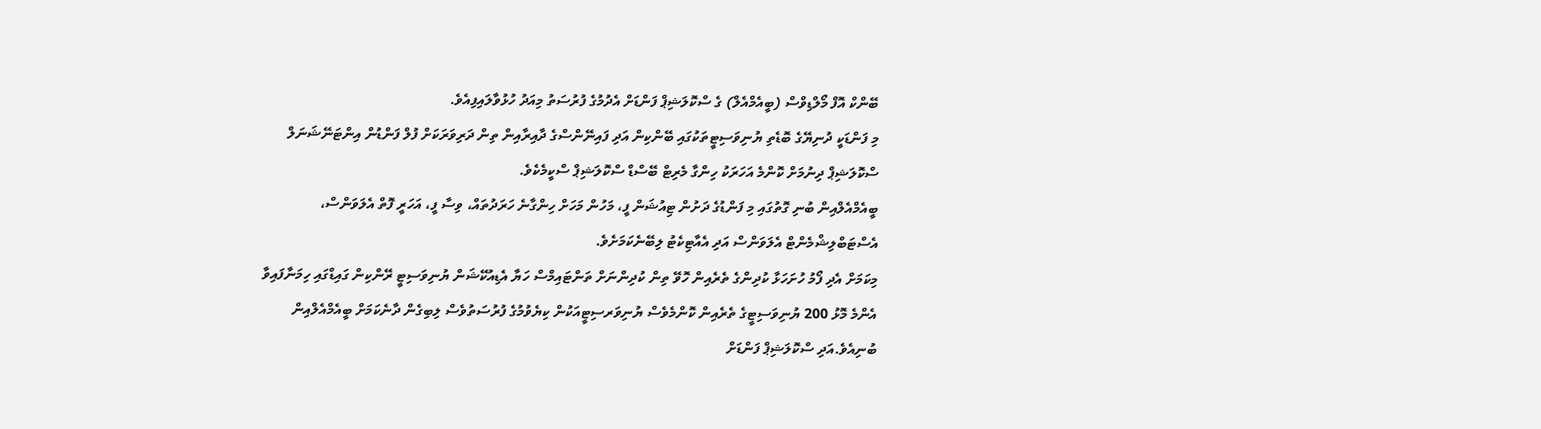ބޭންކް އޮފް މޯލްޑިވްސް (ބީއެމްއެލް) ގެ ސްކޮލަޝިޕް ފަންޑަށް އެދުމުގެ ފުރުސަތު މިއަދު ހުޅުވާލައިފިއެވެ.
މި ފަންޑަކީ ދުނިޔޭގެ ބޮޑެތި ޔުނިވަސިޓީތަކުގައި ބޭންކިން އަދި ފައިނޭންސްގެ ދާއިރާއިން ތިން ދަރިވަރަކަށް ފުލް ފަންޑުން އިންޓަނޭޝަނަލް ސްކޮލަޝިޕް ދިނުމަށް ކޮންމެ އަހަރަކު ހިންގާ މެރިޓް ބޭސްޑް ސްކޮލަޝިޕް ސްކީމެކެވެ.
ބީއެމްއެލްއިން ބުނި ގޮތުގައި މި ފަންޑުގެ ދަށުން ޓިއުޝަން ފީ، މަހުން މަހަށް ހިންގާނެ ހަރަދުތައް، ވިސާ ފީ، އަހަރީ ފޮތް އެލަވަންސް، އެސްޓަބްލިޝްމެންޓް އެލަވަންސް އަދި އެއާޓިކެޓު ލިބޭނެކަމަށެވެ.
މިކަމަށް އެދި ފޯމު ހުށަހަޅާ ކުދިންގެ ތެރެއިން ހޮވޭ ތިން ކުދިންނަށް ތަންޓައިމްސް ހަޔާ އެޑިއުކޭޝަން ޔުނިވަސިޓީ ރޭންކިން ގައިޑްގައި ހިމަނާފައިވާ އެންމެ މޮޅު 200 ޔުނިވަސިޓީގެ ތެރެއިން ކޮންމެވެސް ޔުނިވަރސިޓީއަކުން ކިޔެވުމުގެ ފުރުސަތުވެސް ލިބިގެން ދާނެކަމަށް ބީއެމްއެލްއިން ބުނިއެވެ.އަދި ސްކޮލަޝިޕް ފަންޑަށް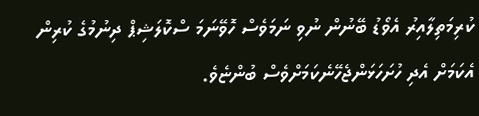ކުރިމަތިލާއިރު އެވޯޑު ބޭނުން ނުވި ނަމަވެސް ހޮވޭނަމަ ސްކޮލަޝިޕް ދިނުމުގެ ކުރިން އެކަމަށް އެދި ހުށަހަޅަންޖެހޭނެކަމަށްވެސް ބުންޏެވެ.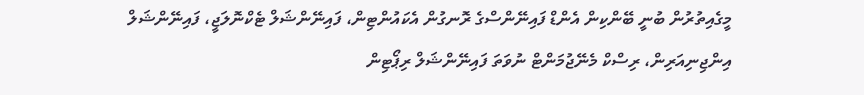މީގެއިތުރުން ބުނީ ބޭންކިން އެންޑް ފައިނޭންސްގެ ރޮނގުން އެކައުންޓިން، ފައިނޭންޝަލް ޓެކްނޮލަޖީ، ފައިނޭންޝަލް އިންޖިނިއަރިން، ރިސްކް މެނޭޖުމަންޓް ނުވަތަ ފައިނޭންޝަލް ރިޕޯޓިން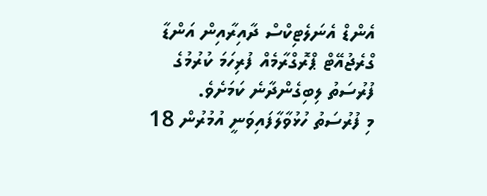އެންޑް އެނަލެޓިކްސް ދާއިރާއިން އަންޑާ ގްރެޖުއޭޓް ޕްރޮގްރާމެއް ފުރިހަމަ ކުރުމުގެ ފުރުސަތު ލިބިގެންދާނެ ކަމަށެވެ.
މި ފުރުސަތު ހުޅުވާލާފައިވަނީ އުމުރުން 18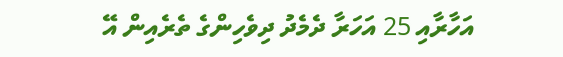އަހާރާއި 25 އަހަރާ ދެމެދު ދިވެހިންގެ ތެރެއިން އޭ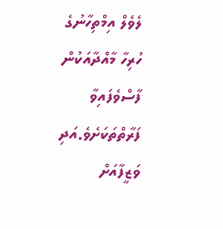ލެވެލް އިމްތިހާނުގެ ހުރިހާ މާއްދާއަކުން ފާސްވެފައިވާ ފަރާތްތަކަށެވެ.އަދި ވަޒީފާއަށް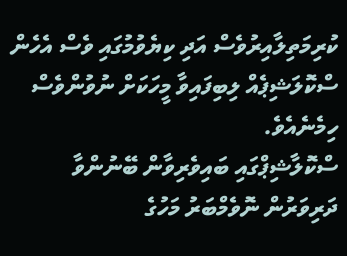ކުރިމަތިލާއިރުވެސް އަދި ކިޔެވުމުގައި ވެސް އެހެން ސްކޮލަޝިޕެއް ލިބިފައިވާ މީހަކަށް ނުވުންވެސް ހިމެނެއެވެ.
ސްކޮލާޝިޕްގައި ބައިވެރިވާން ބޭނުންވާ ދަރިވަރުން ނޮވެމްބަރު މަހުގެ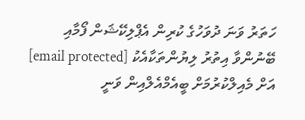ހަތަރު ވަނަ ދުވަހުގެ ކުރިން އެޕްލިކޭޝަން ފޯމާއި ބޭނުންވާ އިތުރު ލިޔުންތަކާއެކު [email protected] އަށް މެއިލްކުރުމަށް ބީއެމްއެލްއިން ވަނީ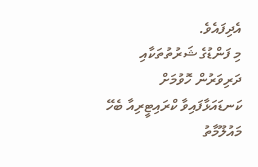އެދިފައެވެ.
މި ފަންޑުގެ ޝަރުތުތަކާއި ދަރިވަރުން ހޮވުމަށް ކަނޑައަޅާފައިވާ ކްރައިޓީރިއާ ބެހޭ މައުލޫމާތު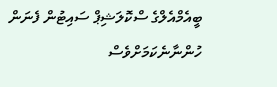ބީއެމްއެލްގެ ސްކޮލަޝިޕް ސައިޓުން ފެނަން ހުންނާނެކަމަށްވެސް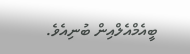ބީއެމްއެލްއިން ބުނިއެވެ.